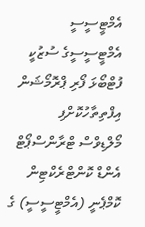އެމްޓީސީސީ
އެމްޓީސީސީގެ ސުޒުކީ ފުޓްބޯޅަ ފޯރި ޕްރޮމޯޝަން އިފްތިތާހުކޮށްފި
މޯލްޑިވްސް ޓްރާންސްޕޯޓް އެންޑް ކޮންޓްރެކްޓިން ކޮމްޕެނީ (އެމްޓީސީސީ) ގެ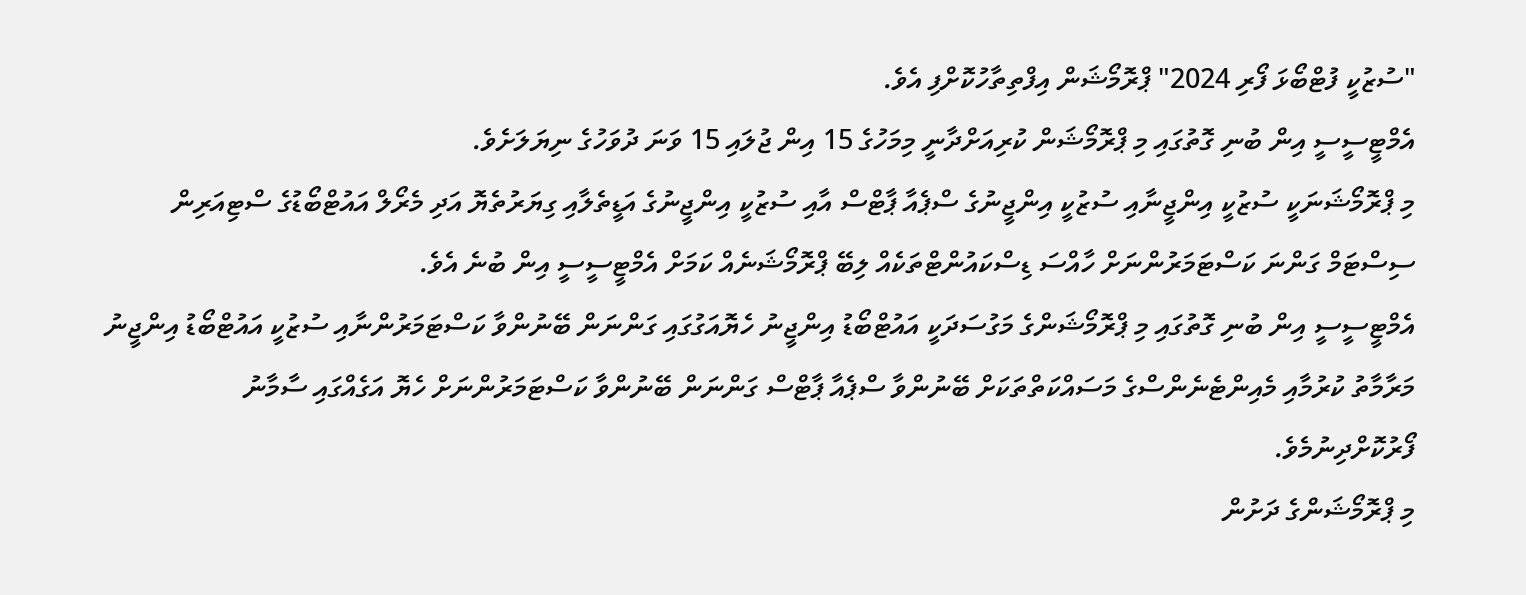"ސުޒުކީ ފުޓްބޯޅަ ފޯރި 2024" ޕްރޮމޯޝަން އިފްތިތާހުކޮށްފި އެވެ.
އެމްޓީސީސީ އިން ބުނި ގޮތުގައި މި ޕްރޮމޯޝަން ކުރިއަށްދާނީ މިމަހުގެ 15 އިން ޖުލައި 15 ވަނަ ދުވަހުގެ ނިޔަލަށެވެ.
މި ޕްރޮމޯޝަނަކީ ސުޒުކީ އިންޖީނާއި ސުޒުކީ އިންޖީނުގެ ސްޕެއާ ޕާޓްސް އާއި ސުޒުކީ އިންޖީނުގެ އަޑީތެލާއި ގިޔަރުތެޔޮ އަދި މެރޯލް އައުޓްބޯޑުގެ ސްޓިއަރިން ސިސްޓަމް ގަންނަ ކަސްޓަމަރުންނަށް ހާއްސަ ޑިސްކައުންޓްތަކެއް ލިބޭ ޕްރޮމޯޝަނެއް ކަމަށް އެމްޓީސީސީ އިން ބުނެ އެވެ.
އެމްޓީސީސީ އިން ބުނި ގޮތުގައި މި ޕްރޮމޯޝަންގެ މަގުސަދަކީ އައުޓްބޯޑު އިންޖީނު ހެޔޮއަގުގައި ގަންނަން ބޭނުންވާ ކަސްޓަމަރުންނާއި ސުޒުކީ އައުޓްބޯޑު އިންޖީނު މަރާމާތު ކުރުމާއި މެއިންޓެނެންސްގެ މަސައްކަތްތަކަށް ބޭނުންވާ ސްޕެއާ ޕާޓްސް ގަންނަން ބޭނުންވާ ކަސްޓަމަރުންނަށް ހެޔޮ އަގެއްގައި ސާމާނު ފޯރުކޮށްދިނުމެވެ.
މި ޕްރޮމޯޝަންގެ ދަށުން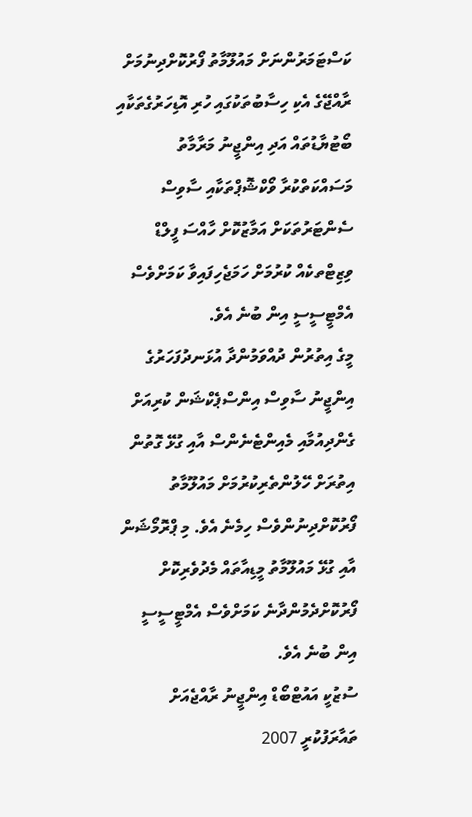ކަސްޓަމަރުންނަށް މައުލޫމާތު ފޯރުކޮށްދިނުމަށް ރާއްޖޭގެ އެކި ހިސާބުތަކުގައި ހުރި އޮޑިހަރުގެތަކާއި ބޯޓުޔާޑުތައް އަދި އިންޖީނު މަރާމާތު މަސައްކަތްކުރާ ވޯކްޝޮޕްތަކާއި ސާވިސް ސެންޓަރުތަކަށް އަމާޒުކޮށް ހާއްސަ ފީލްޑް ވިޒިޓްތކެއް ކުރުމަށް ހަމަޖެހިފައިވާ ކަމަށްވެސް އެމްޓީސީސީ އިން ބުނެ އެވެ.
މީގެ އިތުރުން ދުއްވަމުންދާ އުޅަނދުފަހަރުގެ އިންޖީނު ސާވިސް އިންސްޕެކްޝަން ކުރިއަށް ގެންދިއުމާއި މެއިންޓެނެންސް އާއި ގުޅޭ ގޮތުން އިތުރަށް ހޭލުންތެރިކުރުމަށް މައުލޫމާތު ފޯރުކޮށްދިނުންވެސް ހިމެނެ އެވެ. މި ޕްރޮމޯޝަން އާއި ގުޅޭ މައުލޫމާތު މީޑިއާތައް މެދުވެރިކޮށް ފޯރުކޮށްދެމުންދާނެ ކަމަށްވެސް އެމްޓީސީސީ އިން ބުނެ އެވެ.
ސުޒުކީ އައުޓްބޯޑް އިންޖީނު ރާއްޖެއަށް ތައާރަފުކުރީ 2007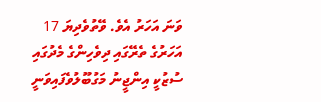ވަނަ އަހަރު އެވެ. ވޭތުވެދިޔަ 17 އަހަރުގެ ތެރޭގައި ދިވެހިންގެ މެދުގައި ސުޒުކީ އިންޖީނު މަގުބޫލުވެފައިވަނީ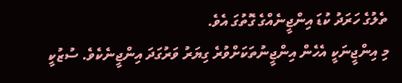ތެލުގެ ހަރަދު ކުޑަ އިންޖީނެއްގެ ގޮތުގަ އެވެ.
މި އިންޖީނަކީ އެހެން އިންޖީނުތަކަށްވުރެ ގިޔަރު ވަރުގަދަ އިންޖީނެކެވެ. ސުޒުކީ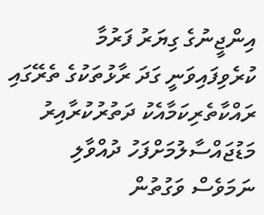އިންޖީނުގެ ގިޔަރު ފަރުމާ ކުރެވިފައިވަނީ ގަދަ ރާޅުތަކުގެ ތެރޭގައި ރައްކާތެރިކަމާއެކު ދަތުރުކުރާއިރު މަޑުޖައްސާލުމަށްފަހު ދުއްވާލި ނަމަވެސް ވަގުތުން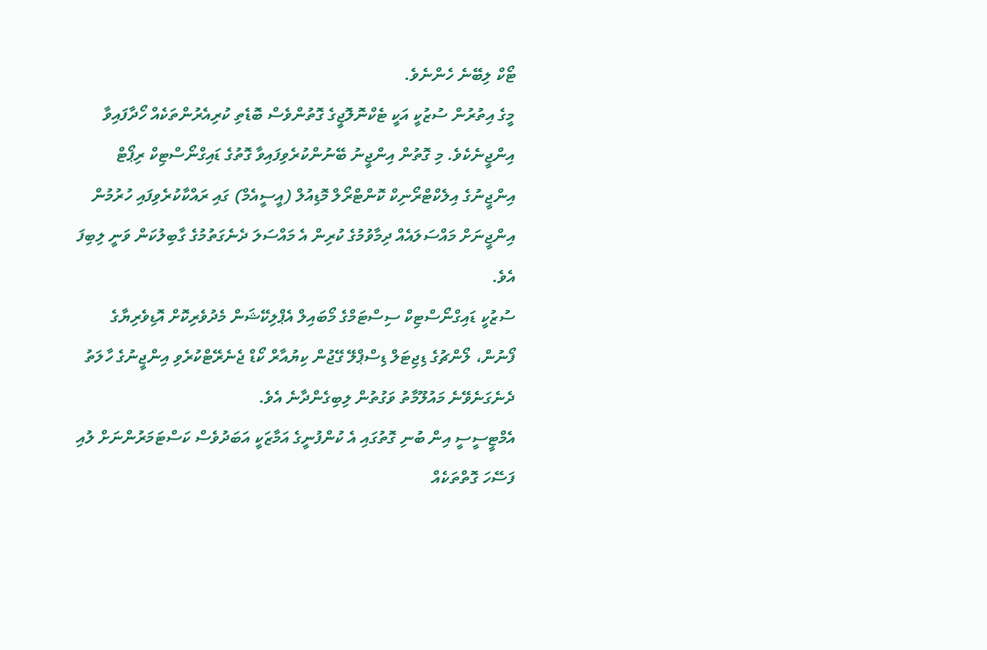ޓޯކް ލިބޭނެ ހެންނެވެ.
މީގެ އިތުރުން ސުޒުކީ އަކީ ޓެކްނޮލޮޖީގެ ގޮތުންވެސް ބޮޑެތި ކުރިއެރުންތަކެއް ހޯދާފައިވާ އިންޖީނެކެވެ. މި ގޮތުން އިންޖީނު ބޭނުންކުރެވިފައިވާ ގޮތުގެ ޑައިގްނޯސްޓިކް ރިޕޯޓް އިންޖީނުގެ އިލެކްޓްރޯނިކް ކޮންޓްރޯލް މޮޑިއުލް (އީސީއެމް) ގައި ރައްކާކުރެވިފައި ހުރުމުން އިންޖީނަށް މައްސަލައެއް ދިމާވުމުގެ ކުރިން އެ މައްސަލަ ދެނެގަތުމުގެ ގާބިލުކަން ވަނީ ލިބިފަ އެވެ.
ސުޒުކީ ޑައިގްނޯސްޓިކް ސިސްޓަމްގެ މޯބައިލް އެޕްލިކޭޝަން މެދުވެރިކޮށް އޮޑިވެރިޔާގެ ފޯނުން، ލޯންޗުގެ ޑިޖިޓަލް ޑިސްޕްލޭ ގޭޖުން ކިޔުއާރް ކޯޑް ޖެނެރޭޓްކުރެވި އިންޖީނުގެ ހާލަތު ދެނެގަނެވޭނެ މައުލޫމާތު ވަގުތުން ލިބިގެންދާނެ އެވެ.
އެމްޓީސީސީ އިން ބުނި ގޮތުގައި އެ ކުންފުނީގެ އަމާޒަކީ އަބަދުވެސް ކަސްޓަމަރުންނަށް ލުއި ފަސޭހަ ގޮތްތަކެއް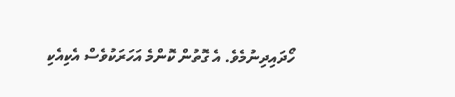ހޯދައިދިނުމެވެ. އެ ގޮތުން ކޮންމެ އަހަރަކުވެސް އެކިއެކި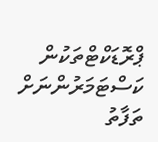ޕްރޮޑަކްޓްތަކުން ކަސްޓަމަރުންނަށް ތަފާތު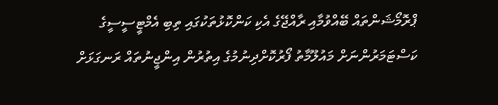ޕްރޮމޯޝަންތައް ބޭއްވުމާއި ރާއްޖޭގެ އެކި ކަންކޮޅުތަކުގައި ތިބި އެމްޓީސީސީގެ ކަސްޓަމަރުންނަށް މައުލޫމާތު ފޯރުކޮށްދިނުމުގެ އިތުރުން އިންޖީނުތައް ރަނގަޅަށް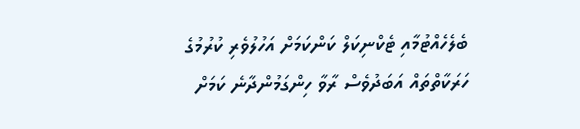ބެލެހެއްޓުމާއި ޓެކްނިކަލް ކަންކަމަށް އަހުލުވެރި ކުރުމުގެ ހަރަކާތްތައް އަބަދުވެސް ރާވާ ހިންގަމުންދާނެ ކަމަށް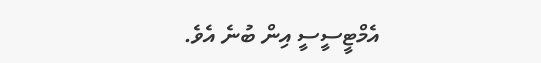އެމްޓީސީސީ އިން ބުނެ އެވެ.